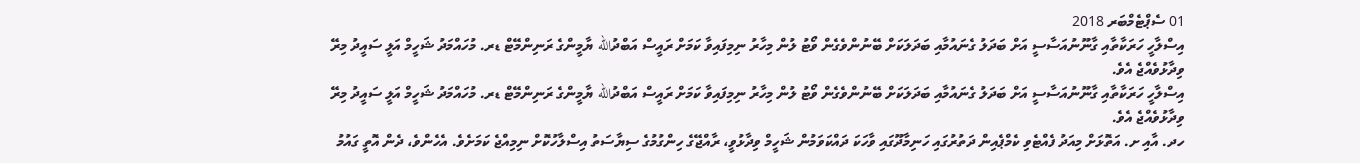01 ސެޕްޓެމްބަރ 2018
އިސްލާހީ ހަރަކާތާއި ގާނޫނުއަސާސީ އަށް ބަދަލު ގެނައުމާއި ބަދަލަކަށް ބޭނުންވެގެން ވޯޓު ލުން މިހާރު ނިމިފައިވާ ކަމަށް ރައީސް އަބްދުالله ޔާމީންގެ ރަނިންމޭޓް ޑރ. މުހައްމަދު ޝަހީމް އަލީ ސައީދު މިރޭ ވިދާޅުވެއްޖެ އެވެ.
އިސްލާހީ ހަރަކާތާއި ގާނޫނުއަސާސީ އަށް ބަދަލު ގެނައުމާއި ބަދަލަކަށް ބޭނުންވެގެން ވޯޓު ލުން މިހާރު ނިމިފައިވާ ކަމަށް ރައީސް އަބްދުالله ޔާމީންގެ ރަނިންމޭޓް ޑރ. މުހައްމަދު ޝަހީމް އަލީ ސައީދު މިރޭ ވިދާޅުވެއްޖެ އެވެ.
ހދ. އާއި ށ. އަތޮޅަށް މިއަދު ފެއްޓެވި ކެމްޕެއިން ދަތުރުގައި ހަނިމާދޫގައި ވާހަކަ ދައްކަވަމުން ޝަހީމް ވިދާޅުވީ، ރާއްޖޭގެ ހިންގުމުގެ ސިޔާސަތު އިސްލާހުކޮށް ނިމިއްޖެ ކަމަށެވެ. އެހެންވެ، ދެން އޮތީ ގައުމު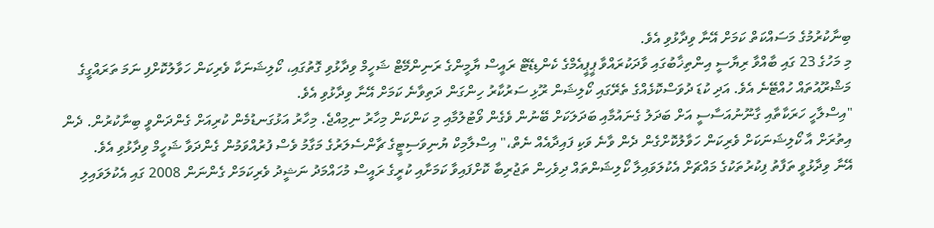ބިނާކުރުމުގެ މަސައްކަތް ކަމަށް އޭނާ ވިދާޅުވި އެވެ.
މި މަހުގެ 23 ގައި ބާއްވާ ރިޔާސީ އިންތިޚާބުގައި ވާދަކުރައްވާ ޕީޕީއެމްގެ ކެންޑިޑޭޓް ރައީސް ޔާމީންގެ ރަނިންމޭޓް ޝަހީމް ވިދާޅުވި ގޮތުގައި، ކޯލިޝަނަކާ ވެރިކަން ހަވާލުކޮށްފި ނަމަ ތަރައްގީގެ މަޝްރޫއުތައް ހުއްޓޭނެ އެވެ. އަދި ކުޑަ ދުވަސްކޮޅެއްގެ ތެރޭގައި ކޯލިޝަން ރޫޅި ސަރުކާރު ހިންގަން ދަތިވާނެ ކަމަށް އޭނާ ވިދާޅުވި އެވެ.
"އިސްލާހީ ހަރަކާތާއި ގާނޫނުއަސާސީ އަށް ބަދަލު ގެނައުމާއި ބަދަލަކަށް ބޭނުން ވެގެން ވޯޓުލުމާއި މި ކަންކަން މިހާރު ނިމިއްޖެ. މިހާރު އަޅުގަނޑުމެން ކުރިއަށް ގެންދަންވީ ބިނާކުރުން. ދެން އިތުރަށް އާ ކޯލިޝަނަކަށް ވެރިކަން ހަވާލުކޮށްގެން ދެން ވާނެ ވަކި ފައިދާއެއް ނެތް،" އިސްލާމިކް ޔުނިވަސިޓީގެ ޗާންސެލަރުގެ މަގާމު ވެސް ފުރުއްވަމުން ގެންދަވާ ޝަހީމް ވިދާޅުވި އެވެ.
އޭނާ ވިދާޅުވީ ތަފާތު ފިކުރުތަކުގެ މައްޗަށް އެކުލަވައިލާ ކޯލިޝަންތައް ދިވެހިން ތަޖުރިބާ ކޮށްފައިވާ ކަމަށާއި ކުރީގެ ރައީސް މުހައްމަދު ނަޝީދު ވެރިކަމަށް ގެންނަން 2008 ގައި އެކުލަވައިލި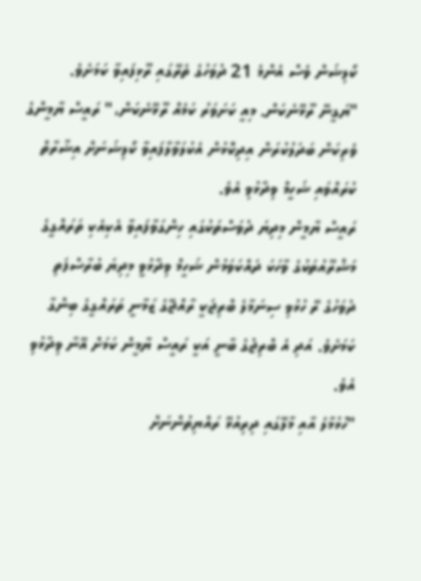ކޯލިޝަން ވެސް އެންމެ 21 ދުވަހުގެ ތެރޭގައި ރޫޅިފައިވާ ކަމަށެވެ.
"ޔަގީނޭ ރޫޅޭނެކަން. މިއީ ކަށަވަރު ކަމެއް ރޫޅޭނެކަން،" ރައީސް ޔާމީންގެ ވެރިކަން ބަދަލުކުރަން އިދިކޮޅުން އެކުލަވާލާފައިވާ ކޯލިޝަނަށް އިޝާރާތް ކުރައްވައި ޝަހީމް ވިދާޅުވި އެވެ.
ރައީސް ޔާމީން މިދިޔަ ދުވަސްތަކުގައި ހިންގަވާފައިވާ އެކިއެކި ތަރައްގީގެ މަޝްރޫއުތަކުގެ ވާހަކަ ދައްކަވަމުން ޝަހީމް ވިދާޅުވީ މިދިޔަ ބުރާސްފަތި ދުވަހުގެ ރޭ ހުޅުވި ސިނަމާލެ ބްރިޖަކީ ރާއްޖޭގެ ޒަމާނީ ތަރައްގީގެ ބިންގާ ކަމަށެވެ. އަދި އެ ބްރިޖުގެ ބާނީ އަކީ ރައީސް ޔާމީން ކަމަށް އޭނާ ވިދާޅުވި އެވެ.
"ހުޅުމާލެ އާއި މާލޭގައި ދިރިއުޅޭ ރައްޔިތުންނަށް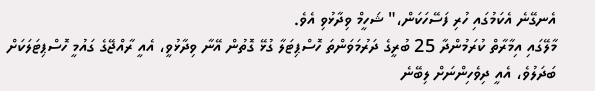އެނގޭނެ އެކަމުގައި ހުރި ފަސޭހަކަން،" ޝަހީމް ވިދާޅުވި އެވެ.
މާލޭގައި އިމާރާތް ކުރަމުންދާ 25 ބުރީގެ ދަރުމަވަންތަ ހޮސްޕިޓަލާ ގުޅޭ ގޮތުން އޭނާ ވިދާޅުވީ، އެއީ ރާއްޖޭގެ ގައުމީ ހޮސްޕިޓަލަކަށް ބަދަލުވެ، އެއީ ދިވެހިންނަށް ލިބޭނެ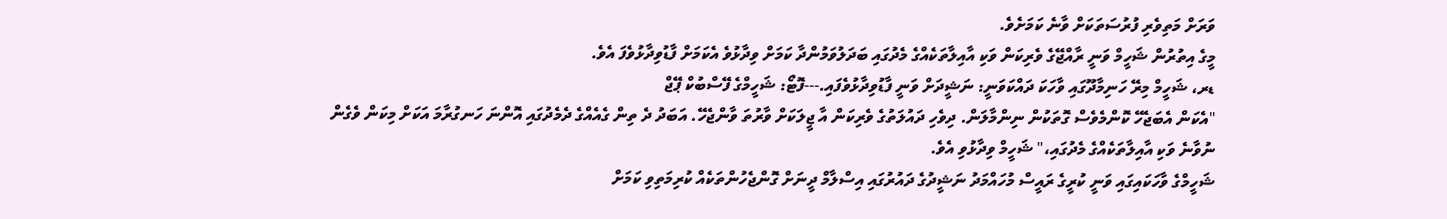ވަރަށް މަތިވެރި ފުރުސަތަކަށް ވާނެ ކަމަށެވެ.
މީގެ އިތުރުން ޝަހީމް ވަނީ ރާއްޖޭގެ ވެރިކަން ވަކި އާއިލާތަކެއްގެ މެދުގައި ބަދަލުވަމުންދާ ކަމަށް ވިދާޅުވެ އެކަމަށް ފާޑުވިދާޅުވެފަ އެވެ.
ޑރ، ޝަހީމް މިރޭ ހަނިމާދޫގައި ވާހަކަ ދައްކަވަނީ: ނަޝީދަށް ވަނީ ފާޑުވިދާޅުވެފައި.---ފޮޓޯ: ޝަހީމްގެ ފޭސްބުކް ޕޭޖް
"އެކަން އެބަޖެހޭ ކޮންމެވެސް ގޮތަކުން ނިންމާލަން. ދިވެހި ދައުލަތުގެ ވެރިކަން އާ ޖީލަކަށް ވާރުތަ ވާންޖެހޭ. އަބަދު ދެ ތިން ގެއެއްގެ ދެމެދުގައި އޮންނަ ހަނގުރާމަ އަކަށް މިކަން ވެގެން ނުވާނެ ވަކި އާއިލާތަކެއްގެ މެދުގައި،" ޝަހީމް ވިދާޅުވި އެވެ.
ޝަހީމްގެ ވާހަކައިގައި ވަނީ ކުރީގެ ރައީސް މުހައްމަދު ނަޝީދުގެ ދައުރުގައި އިސްލާމް ދީނަށް ގޮންޖެހުންތަކެއް ކުރިމަތިވި ކަމަށް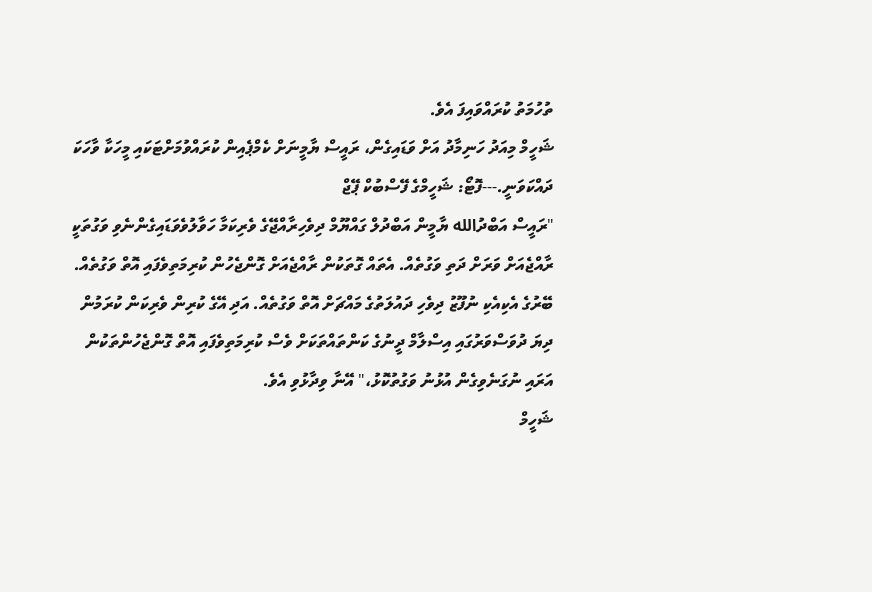ތުހުމަތު ކުރައްވައިފަ އެވެ.
ޝަހީމް މިއަދު ހަނިމާދު އަށް ވަޑައިގެން، ރައީސް ޔާމީނަށް ކެމްޕެއިން ކުރައްވުމަށްޓަކައި މީހަކާ ވާހަކަ ދައްކަވަނީ.---ފޮޓޯ: ޝަހީމްގެ ފޭސްބުކް ޕޭޖް
"ރައީސް އަބްދުالله ޔާމީން އަބްދުލް ގައްޔޫމް ދިވެހިރާއްޖޭގެ ވެރިކަމާ ހަވާލުވެވަޑައިގެންނެވި ވަގުތަކީ ރާއްޖެއަށް ވަރަށް ދަތި ވަގުތެއް. އެތައް ގޮތަކުން ރާއްޖެއަށް ގޮންޖެހުން ކުރިމަތިވެފައި އޮތް ވަގުތެއް. ބޭރުގެ އެކިއެކި ނުފޫޒު ދިވެހި ދައުލަތުގެ މައްޗަށް އޮތް ވަގުތެއް. އަދި އޭގެ ކުރިން ވެރިކަން ކުރަމުން ދިޔަ ދުވަސްވަރުގައި އިސްލާމް ދީނުގެ ކަންތައްތަކަށް ވެސް ކުރިމަތިވެފައި އޮތް ގޮންޖެހުންތަކުން އަރައި ނުގަނެވިގެން އުޅުނު ވަގުތުކޮޅު،" އޭނާ ވިދާޅުވި އެވެ.
ޝަހީމް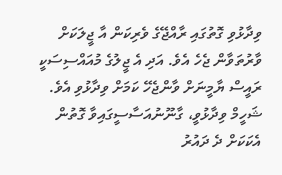ވިދާޅުވި ގޮތުގައި ރާއްޖޭގެ ވެރިކަން އާ ޖީލަކަށް ވާރުތަވާން ޖެހެ އެވެ. އަދި އެ ޖީލުގެ މުއައްސިސަކީ ރައީސް ޔާމީނަށް ވާންޖެހޭ ކަމަށް ވިދާޅުވި އެވެ.
ޝަހީމް ވިދާޅުވީ، ގާނޫނުއަސާސީގައިވާ ގޮތުން އެކަކަށް ދެ ދައުރު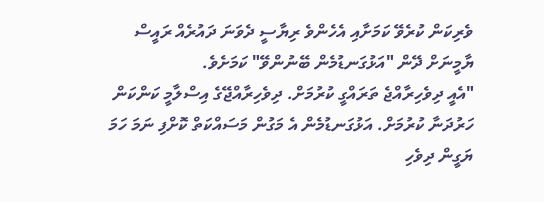ވެރިކަން ކުރެވޭ ކަމަށާއި އެހެންވެ ރިޔާސީ ދެވަނަ ދައުރެއް ރައީސް ޔާމީނަށް ދޭން "އަޅުގަނޑުމެން ބޭނުންވޭ" ކަމަށެވެ.
"އެއީ ދިވެހިރާއްޖެ ތަރައްގީ ކުރުމަށް. ދިވެހިރާއްޖޭގެ އިސްލާމީ ކަންކަން ހަރުދަނާ ކުރުމަށް. އަޅުގަނޑުމެން އެ މަގުން މަސައްކަތް ކޮށްފި ނަމަ ހަމަ ޔަގީން ދިވެހި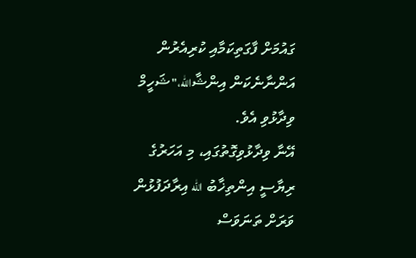ގައުމަށް ފާގަތިކަމާއި ކުރިއެރުން އަންނާނެކަން އިންޝާالله،" ޝަހީމް ވިދާޅުވި އެވެ.
އޭނާ ވިދާޅުވިގޮތުގައި، މި އަހަރުގެ ރިޔާސީ އިންތިޚާބު الله އިރާދަފުޅުން ވަރަށް ތަނަވަސް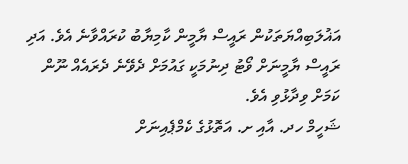އަޣުލަބިއްޔަތަކުން ރައީސް ޔާމީން ކާމިޔާބު ކުރައްވާނެ އެވެ. އަދި ރައީސް ޔާމީނަށް ވޯޓު ދިނުމަކީ ގައުމަށް ދެވޭނެ ދެރައެއް ނޫން ކަމަށް ވިދާޅުވި އެވެ.
ޝަހީމް ހދ. އާއި ށ. އަތޮޅުގެ ކެމްޕެއިނަށް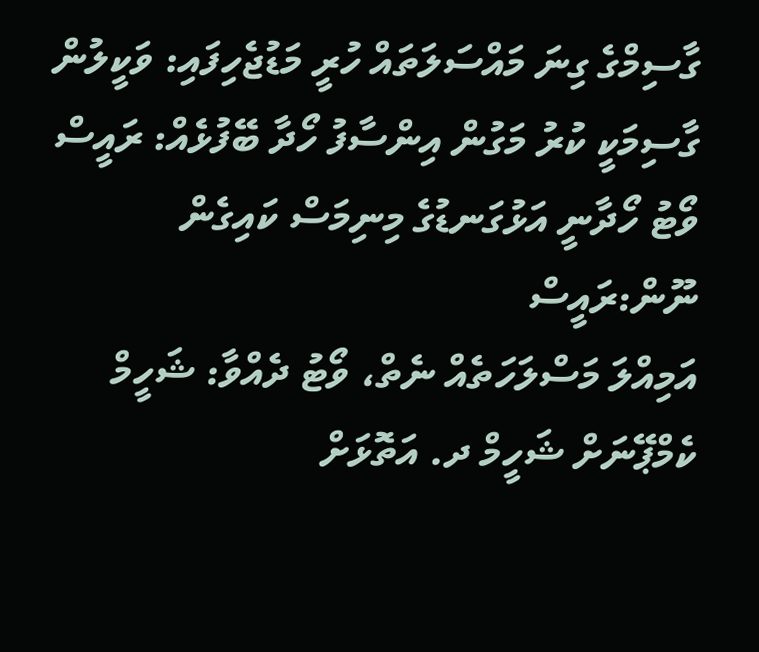ގާސިމްގެ ގިނަ މައްސަލަތައް ހުރީ މަޑުޖެހިފައި: ވަކީލުން
ގާސިމަކީ ކުރު މަގުން އިންސާފު ހޯދާ ބޭފުޅެއް: ރައީސް
ވޯޓު ހޯދާނީ އަޅުގަނޑުގެ މިނިމަސް ކައިގެން ނޫން:ރައީސް
އަމިއްލަ މަސްލަހަތެއް ނެތް، ވޯޓު ދެއްވާ: ޝަހީމް
ކެމްޕޭނަށް ޝަހީމް ދ. އަތޮޅަށް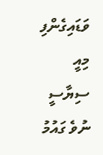ވަޑައިގެންފި
މިއީ ސިޔާސީ ނުވެ ގައުމު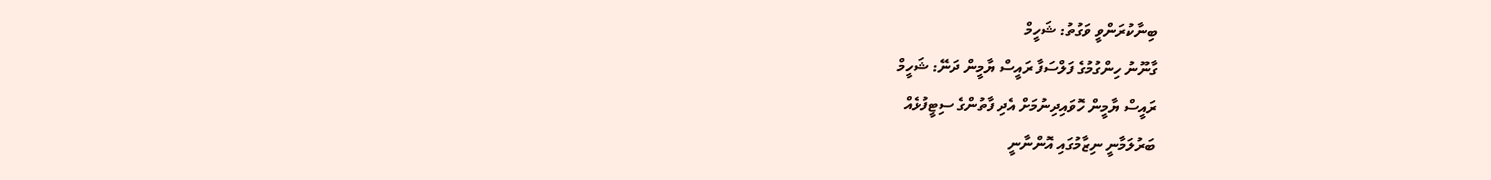ބިނާކުރަންވީ ވަގުތު: ޝަހީމް
ގާނޫނު ހިންގުމުގެ ފަލްސަފާ ރައީސް ޔާމީން ދަނޭ: ޝަހީމް
ރައީސް ޔާމީން ހޮވައިދިނުމަށް އެދި ފާތުންގެ ސިޓީފުޅެއް
ބަރުލަމާނީ ނިޒާމުގައި އޮންނާނީ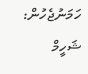ހަމަނުޖެހުން: ޝަހީމް